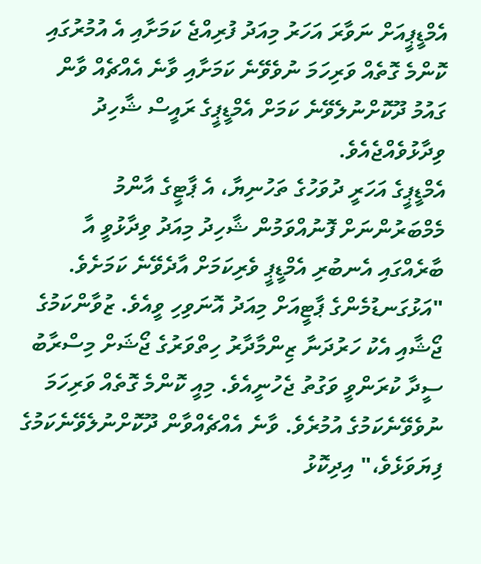އެމްޑީޕީއަށް ނަވާރަ އަހަރު މިއަދު ފުރިއްޖެ ކަމަށާއި އެ އުމުރުގައި ކޮންމެ ގޮތެއް ވަރިހަމަ ނުވެވޭނެ ކަމަށާއި ވާނެ އެއްޗެއް ވާން ގައުމު ދޫކޮށްނުލެވޭނެ ކަމަށް އެމްޑީޕީގެ ރައީސް ޝާހިދު ވިދާޅުވެއްޖެއެވެ.
އެމްޑީޕީގެ އަހަރީ ދުވަހުގެ ތަހުނިޔާ، އެ ޕާޓީގެ އާންމު މެމްބަރުންނަށް ފޮނުއްވަމުން ޝާހިދު މިއަދު ވިދާޅުވީ އާ ބާރެއްގައި އެނބުރި އެމްޑީޕީ ވެރިކަމަށް އާދެވޭނެ ކަމަށެވެ.
"އަޅުގަނޑުމެންގެ ޕާޓީއަށް މިއަދު އޮނަވިހި ވީއެވެ. ޒުވާންކަމުގެ ޖޯޝާއި އެކު ހަރުދަނާ ޒިންމާދާރު ހިތްވަރުގެ ޖޯޝަށް މިސްރާބު ސީދާ ކުރަންވީ ވަގުތު ޖެހުނީއެވެ. މިއީ ކޮންމެ ގޮތެއް ވަރިހަމަ ނުވެވޭނެކަމުގެ އުމުރެވެ. ވާނެ އެއްޗެއްވާން ދޫކޮށްނުލެވޭނެކަމުގެ ފިޔަވަޅެވެ،" އިދިކޮޅު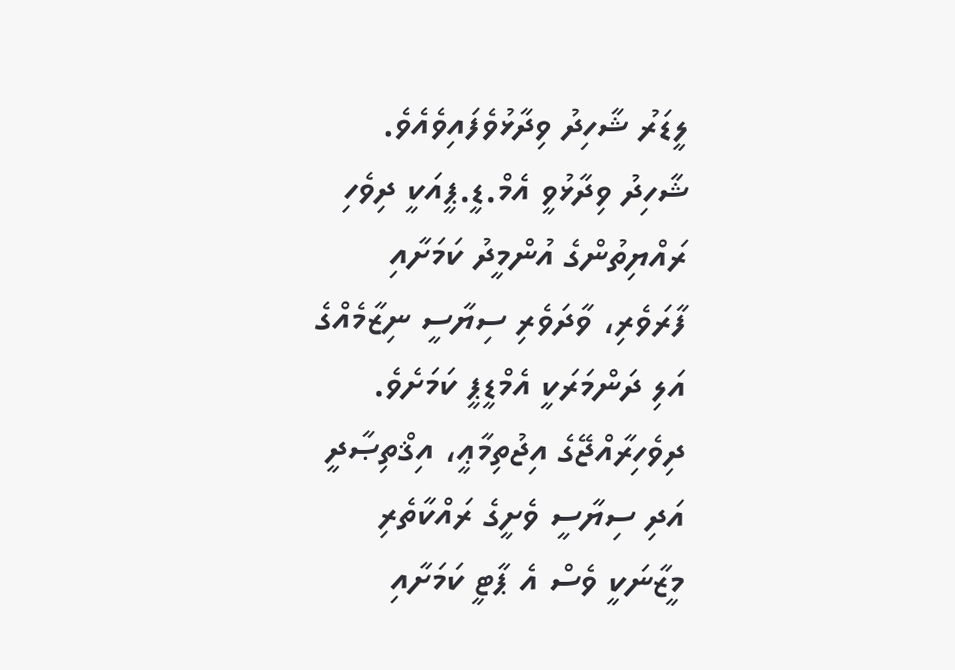ލީޑަރު ޝާހިދު ވިދާޅުވެފައިވެއެވެ.
ޝާހިދު ވިދާޅުވީ އެމް.ޑީ.ޕީއަކީ ދިވެހި ރައްޔިތުންގެ އުންމީދު ކަމަށާއި ފާރަވެރި، ވާދަވެރި ސިޔާސީ ނިޒާމެއްގެ އަލި ދަންމަރަކީ އެމްޑީޕީ ކަމަށެވެ. ދިވެހިރާއްޖޭގެ އިޖުތިމާޢީ، އިޤްތިޞާދީ އަދި ސިޔާސީ ވެށީގެ ރައްކާތެރި މީޒާނަކީ ވެސް އެ ޕާޓީ ކަމަށާއި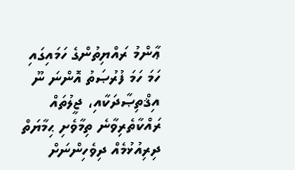ޢާންމު ރައްޔިތުންގެ ހަމައިގައި ހަމަ ހަމަ ފުރުޞަތު އޮންނަ ނޫ އިޤްތިޞާދަކާއި، ޖީލުތައް ރައްކާތެރިވާނެ ތިމާވެށި ޙިމާޔަތް ދިރިއުޅުމެއް ދިވެހިންނަށް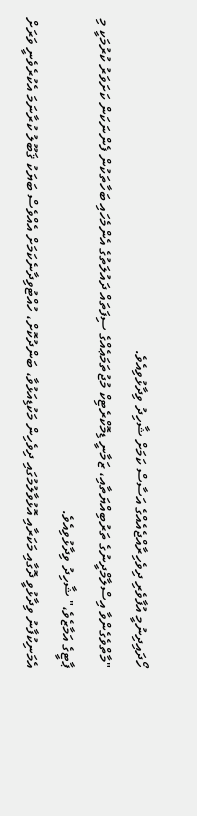ހޯދައިދިނުމީ އުފާވެރި ދިވެހިރާއްޖެއެއްގެ އަސާސް ކަމަށް ޝާހިދު ވިދާޅުވިއެވެ.
"މާތްވެގެންވާ އިސްލާމްދީނުގެ ތަރުބިއްޔަތާއި، ޒަމާނީ ޑިމޮކްރެޓިކް މުޖުތަމަޢެއްގެ ސިފަތައް ދައުލަތުގެ އެންމެހައި ބަހާތަކުން ފެންނަކަން ކަށަވަރު ކުރުމަކީ މި ޕާޓީގެ އަމާޒެވެ،" ޝާހިދު ވިދާޅުވިއެވެ.
އެމަނިކުފާނު ވިދާޅުވީ ދޮގާއި މަކަރާއި އޮޅުވާލުމުގައި ދިވެހިން މަކުޑިއަޅުވާ، ބަންދުކޮށް، ހުއްޓުވިދާނެކަމަށް އެއްވެސް ބަޔަކު ޤަބޫލު ކުރާނަމަ އެކުރެވެނީ ވަރަށް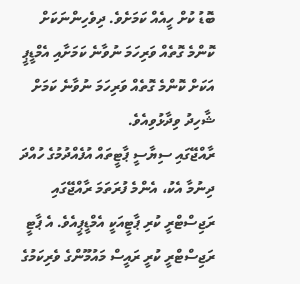ބޮޑު ކުށް ހީއެއް ކަމަށެވެ. ދިވެހިންނަކަށް ކޮންމެ ގޮތެއް ވަރިހަމަ ނުވާނެ ކަމަށާއި އެމްޑީޕީ އަކަށް ކޮންމެ ގޮތެއް ވަރިހަމަ ނުވާނެ ކަމަށް ޝާހިދު ވިދާޅުވިއެވެ.
ރާއްޖޭގައި ސިޔާސީ ޕާޓީތައް އުފެއްދުމުގެ ހުއްދަ ދިނުމާ އެކު، އެންމެ ފުރަތަމަ ރާއްޖޭގައި ރަޖިސްޓްރީ ކުރި ޕާޓީއަކީ އެމްޑީޕީއެވެ. އެ ޕާޓީ ރަޖިސްޓްރީ ކުރީ ރައީސް މައުމޫންގެ ވެރިކަމުގެ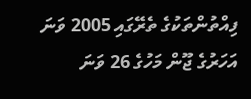ފިއްތުންތަކުގެ ތެރޭގައި 2005 ވަނަ އަހަރުގެ ޖޫން މަހުގެ 26 ވަނަ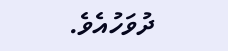ދުވަހުއެވެ.